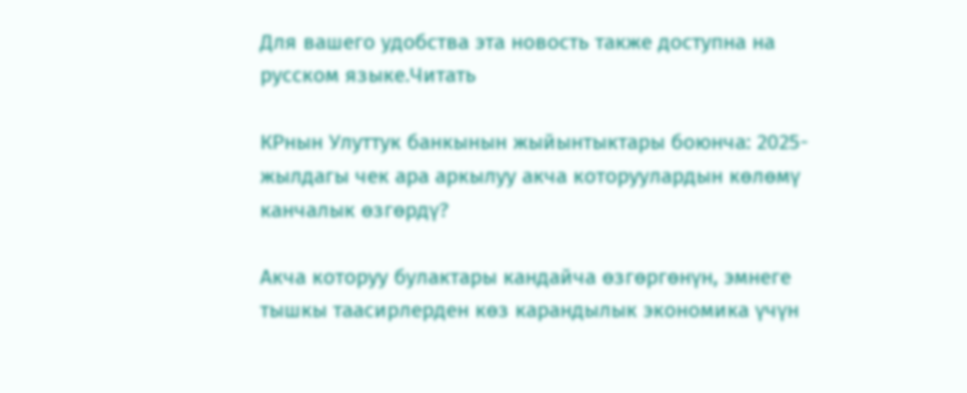Для вашего удобства эта новость также доступна на русском языке.Читать

КРнын Улуттук банкынын жыйынтыктары боюнча: 2025-жылдагы чек ара аркылуу акча которуулардын көлөмү канчалык өзгөрдү?

Акча которуу булактары кандайча өзгөргөнүн, эмнеге тышкы таасирлерден көз карандылык экономика үчүн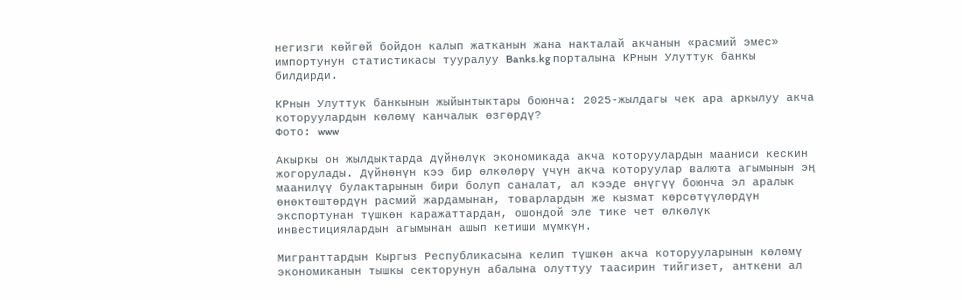негизги көйгөй бойдон калып жатканын жана накталай акчанын «расмий эмес» импортунун статистикасы тууралуу Banks.kg порталына КРнын Улуттук банкы билдирди.

КРнын Улуттук банкынын жыйынтыктары боюнча: 2025-жылдагы чек ара аркылуу акча которуулардын көлөмү канчалык өзгөрдү?
Фото: www

Акыркы он жылдыктарда дүйнөлүк экономикада акча которуулардын мааниси кескин жогорулады. Дүйнөнүн кээ бир өлкөлөрү үчүн акча которуулар валюта агымынын эң маанилүү булактарынын бири болуп саналат, ал кээде өнүгүү боюнча эл аралык өнөктөштөрдүн расмий жардамынан, товарлардын же кызмат көрсөтүүлөрдүн экспортунан түшкөн каражаттардан, ошондой эле тике чет өлкөлүк инвестициялардын агымынан ашып кетиши мүмкүн.

Мигранттардын Кыргыз Республикасына келип түшкөн акча которууларынын көлөмү экономиканын тышкы секторунун абалына олуттуу таасирин тийгизет, анткени ал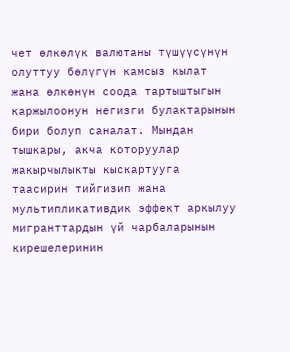чет өлкөлүк валютаны түшүүсүнүн олуттуу бөлүгүн камсыз кылат жана өлкөнүн соода тартыштыгын каржылоонун негизги булактарынын бири болуп саналат. Мындан тышкары, акча которуулар жакырчылыкты кыскартууга таасирин тийгизип жана мультипликативдик эффект аркылуу мигранттардын үй чарбаларынын кирешелеринин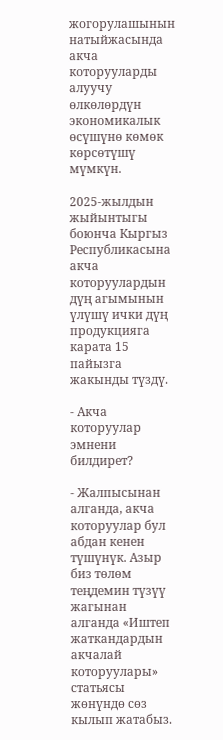жогорулашынын натыйжасында акча которууларды алуучу өлкөлөрдүн экономикалык өсүшүнө көмөк көрсөтүшү мүмкүн.

2025-жылдын жыйынтыгы боюнча Кыргыз Республикасына акча которуулардын дүң агымынын үлүшү ички дүң продукцияга карата 15 пайызга жакынды түздү.

- Акча которуулар эмнени билдирет?

- Жалпысынан алганда, акча которуулар бул абдан кенен түшүнүк. Азыр биз төлөм теңдемин түзүү жагынан алганда «Иштеп жаткандардын акчалай которуулары» статьясы жөнүндө сөз кылып жатабыз.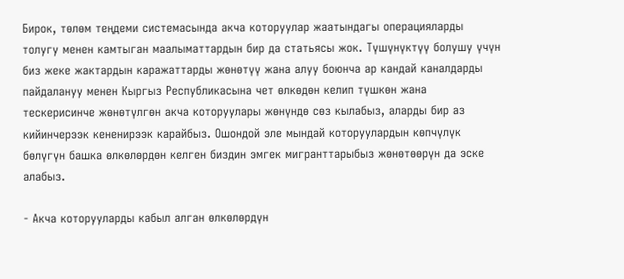Бирок, төлөм теңдеми системасында акча которуулар жаатындагы операцияларды толугу менен камтыган маалыматтардын бир да статьясы жок. Түшүнүктүү болушу үчүн биз жеке жактардын каражаттарды жөнөтүү жана алуу боюнча ар кандай каналдарды пайдалануу менен Кыргыз Республикасына чет өлкөдөн келип түшкөн жана тескерисинче жөнөтүлгөн акча которуулары жөнүндө сөз кылабыз, аларды бир аз кийинчерээк кененирээк карайбыз. Ошондой эле мындай которуулардын көпчүлүк бөлүгүн башка өлкөлөрдөн келген биздин эмгек мигранттарыбыз жөнөтөөрүн да эске алабыз.

- Акча которууларды кабыл алган өлкөлөрдүн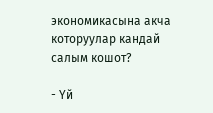экономикасына акча которуулар кандай салым кошот?

- Үй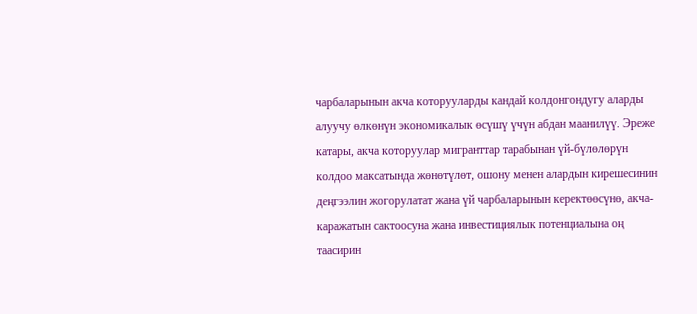чарбаларынын акча которууларды кандай колдонгондугу аларды алуучу өлкөнүн экономикалык өсүшү үчүн абдан маанилүү. Эреже катары, акча которуулар мигранттар тарабынан үй-бүлөлөрүн колдоо максатында жөнөтүлөт, ошону менен алардын кирешесинин деңгээлин жогорулатат жана үй чарбаларынын керектөөсүнө, акча-каражатын сактоосуна жана инвестициялык потенциалына оң таасирин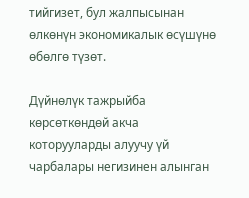тийгизет, бул жалпысынан өлкөнүн экономикалык өсүшүнө өбөлгө түзөт.

Дүйнөлүк тажрыйба көрсөткөндөй акча которууларды алуучу үй чарбалары негизинен алынган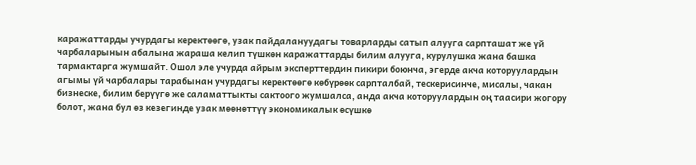каражаттарды учурдагы керектөөгө, узак пайдалануудагы товарларды сатып алууга сарпташат же үй чарбаларынын абалына жараша келип түшкөн каражаттарды билим алууга, курулушка жана башка тармактарга жумшайт. Ошол эле учурда айрым эксперттердин пикири боюнча, эгерде акча которуулардын агымы үй чарбалары тарабынан учурдагы керектөөгө көбүрөөк сарпталбай, тескерисинче, мисалы, чакан бизнеске, билим берүүгө же саламаттыкты сактоого жумшалса, анда акча которуулардын оң таасири жогору болот, жана бул өз кезегинде узак мөөнөттүү экономикалык өсүшкө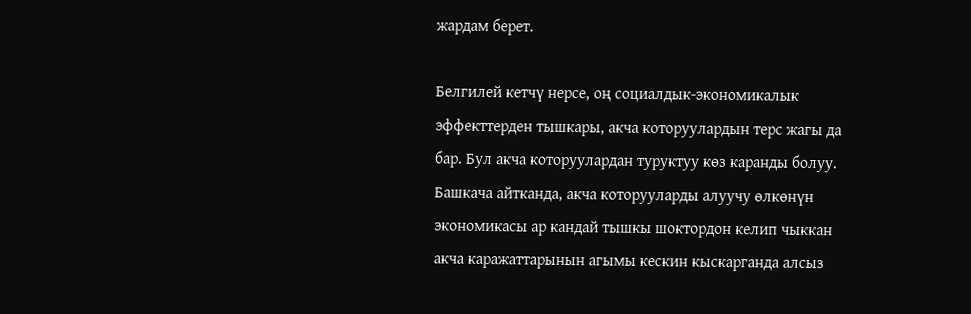жардам берет.

Белгилей кетчү нерсе, оң социалдык-экономикалык эффекттерден тышкары, акча которуулардын терс жагы да бар. Бул акча которуулардан туруктуу көз каранды болуу. Башкача айтканда, акча которууларды алуучу өлкөнүн экономикасы ар кандай тышкы шоктордон келип чыккан акча каражаттарынын агымы кескин кыскарганда алсыз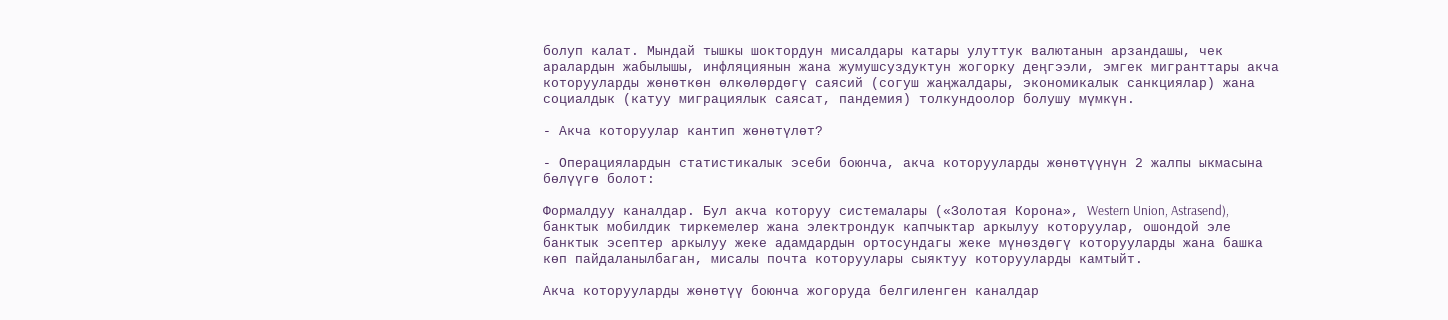болуп калат. Мындай тышкы шоктордун мисалдары катары улуттук валютанын арзандашы, чек аралардын жабылышы, инфляциянын жана жумушсуздуктун жогорку деңгээли, эмгек мигранттары акча которууларды жөнөткөн өлкөлөрдөгү саясий (согуш жаңжалдары, экономикалык санкциялар) жана социалдык (катуу миграциялык саясат, пандемия) толкундоолор болушу мүмкүн.

- Акча которуулар кантип жөнөтүлөт?

- Операциялардын статистикалык эсеби боюнча, акча которууларды жөнөтүүнүн 2 жалпы ыкмасына бөлүүгө болот:

Формалдуу каналдар. Бул акча которуу системалары («Золотая Корона», Western Union, Astrasend), банктык мобилдик тиркемелер жана электрондук капчыктар аркылуу которуулар, ошондой эле банктык эсептер аркылуу жеке адамдардын ортосундагы жеке мүнөздөгү которууларды жана башка көп пайдаланылбаган, мисалы почта которуулары сыяктуу которууларды камтыйт.

Акча которууларды жөнөтүү боюнча жогоруда белгиленген каналдар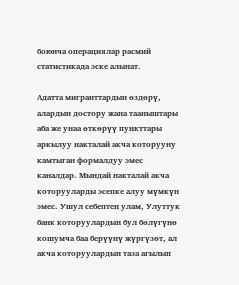боюнча операциялар расмий статистикада эске алынат.

Адатта мигранттардын өздөрү, алардын достору жана тааныштары аба же унаа өткөрүү пункттары аркылуу накталай акча которууну камтыган формалдуу эмес каналдар. Мындай накталай акча которууларды эсепке алуу мүмкүн эмес. Ушул себептен улам, Улуттук банк которуулардын бул бөлүгүнө кошумча баа берүүнү жүргүзөт, ал акча которуулардын таза агылып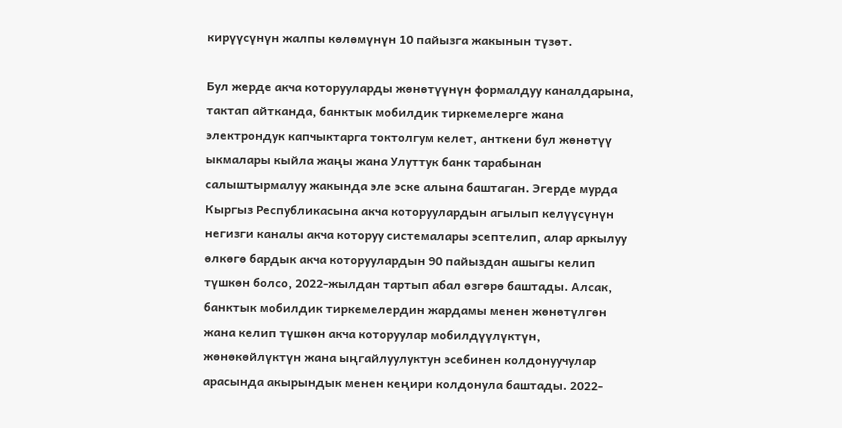кирүүсүнүн жалпы көлөмүнүн 10 пайызга жакынын түзөт.

Бул жерде акча которууларды жөнөтүүнүн формалдуу каналдарына, тактап айтканда, банктык мобилдик тиркемелерге жана электрондук капчыктарга токтолгум келет, анткени бул жөнөтүү ыкмалары кыйла жаңы жана Улуттук банк тарабынан салыштырмалуу жакында эле эске алына баштаган. Эгерде мурда Кыргыз Республикасына акча которуулардын агылып келүүсүнүн негизги каналы акча которуу системалары эсептелип, алар аркылуу өлкөгө бардык акча которуулардын 90 пайыздан ашыгы келип түшкөн болсо, 2022-жылдан тартып абал өзгөрө баштады. Алсак, банктык мобилдик тиркемелердин жардамы менен жөнөтүлгөн жана келип түшкөн акча которуулар мобилдүүлүктүн, жөнөкөйлүктүн жана ыңгайлуулуктун эсебинен колдонуучулар арасында акырындык менен кеңири колдонула баштады. 2022-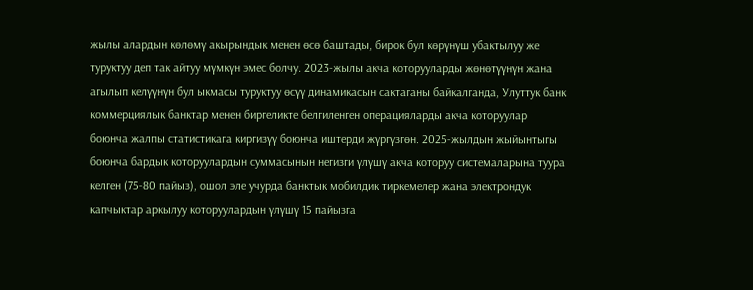жылы алардын көлөмү акырындык менен өсө баштады, бирок бул көрүнүш убактылуу же туруктуу деп так айтуу мүмкүн эмес болчу. 2023-жылы акча которууларды жөнөтүүнүн жана агылып келүүнүн бул ыкмасы туруктуу өсүү динамикасын сактаганы байкалганда, Улуттук банк коммерциялык банктар менен биргеликте белгиленген операцияларды акча которуулар боюнча жалпы статистикага киргизүү боюнча иштерди жүргүзгөн. 2025-жылдын жыйынтыгы боюнча бардык которуулардын суммасынын негизги үлүшү акча которуу системаларына туура келген (75-80 пайыз), ошол эле учурда банктык мобилдик тиркемелер жана электрондук капчыктар аркылуу которуулардын үлүшү 15 пайызга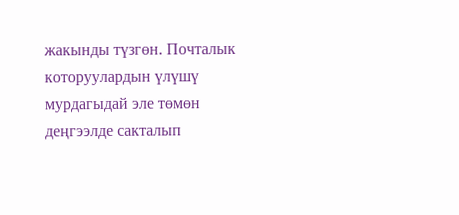жакынды түзгөн. Почталык которуулардын үлүшү мурдагыдай эле төмөн деңгээлде сакталып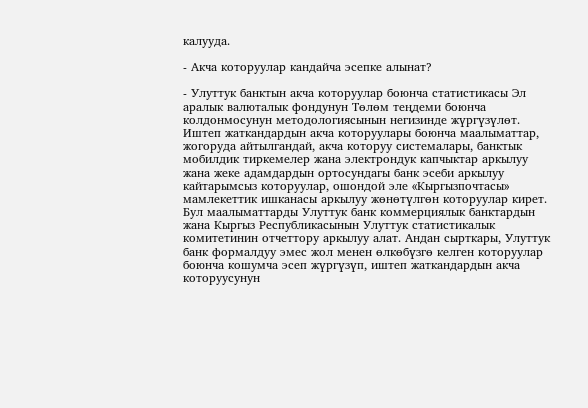калууда.

- Акча которуулар кандайча эсепке алынат?

- Улуттук банктын акча которуулар боюнча статистикасы Эл аралык валюталык фондунун Төлөм теңдеми боюнча колдонмосунун методологиясынын негизинде жүргүзүлөт. Иштеп жаткандардын акча которуулары боюнча маалыматтар, жогоруда айтылгандай, акча которуу системалары, банктык мобилдик тиркемелер жана электрондук капчыктар аркылуу жана жеке адамдардын ортосундагы банк эсеби аркылуу кайтарымсыз которуулар, ошондой эле «Кыргызпочтасы» мамлекеттик ишканасы аркылуу жөнөтүлгөн которуулар кирет. Бул маалыматтарды Улуттук банк коммерциялык банктардын жана Кыргыз Республикасынын Улуттук статистикалык комитетинин отчеттору аркылуу алат. Андан сырткары, Улуттук банк формалдуу эмес жол менен өлкөбүзгө келген которуулар боюнча кошумча эсеп жүргүзүп, иштеп жаткандардын акча которуусунун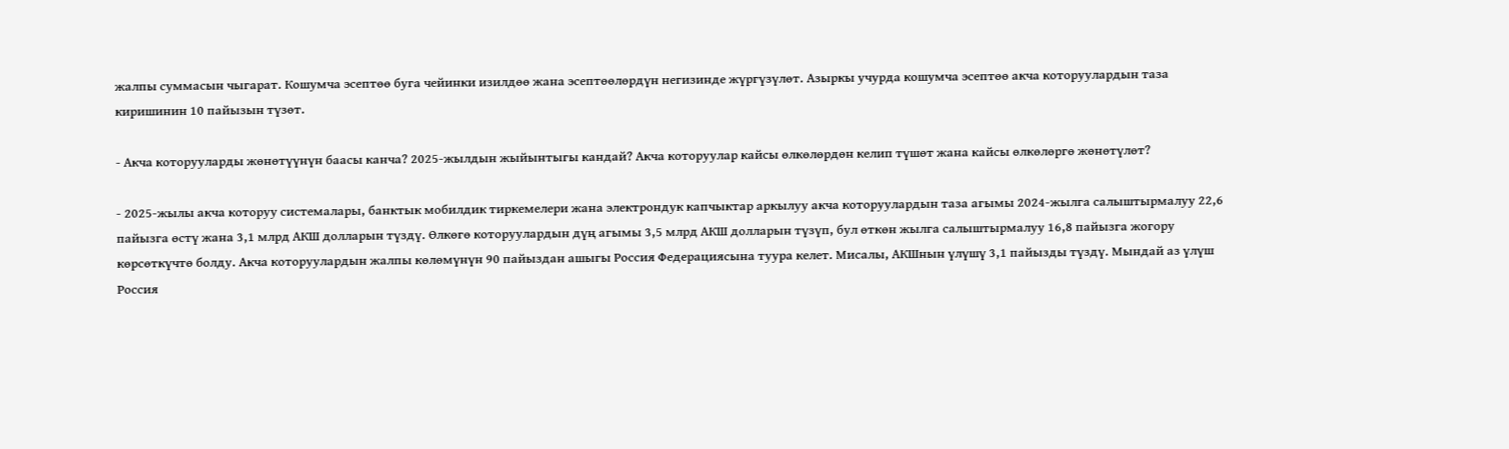жалпы суммасын чыгарат. Кошумча эсептөө буга чейинки изилдөө жана эсептөөлөрдүн негизинде жүргүзүлөт. Азыркы учурда кошумча эсептөө акча которуулардын таза киришинин 10 пайызын түзөт.

- Акча которууларды жөнөтүүнүн баасы канча? 2025-жылдын жыйынтыгы кандай? Акча которуулар кайсы өлкөлөрдөн келип түшөт жана кайсы өлкөлөргө жөнөтүлөт?

- 2025-жылы акча которуу системалары, банктык мобилдик тиркемелери жана электрондук капчыктар аркылуу акча которуулардын таза агымы 2024-жылга салыштырмалуу 22,6 пайызга өстү жана 3,1 млрд АКШ долларын түздү. Өлкөгө которуулардын дүң агымы 3,5 млрд АКШ долларын түзүп, бул өткөн жылга салыштырмалуу 16,8 пайызга жогору көрсөткүчтө болду. Акча которуулардын жалпы көлөмүнүн 90 пайыздан ашыгы Россия Федерациясына туура келет. Мисалы, АКШнын үлүшү 3,1 пайызды түздү. Мындай аз үлүш Россия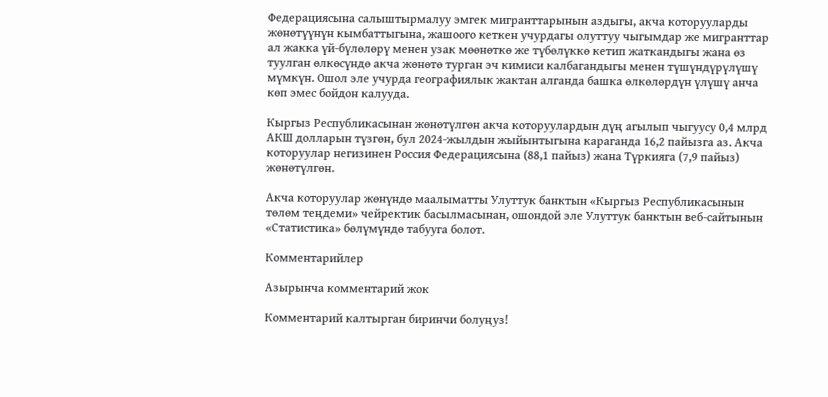Федерациясына салыштырмалуу эмгек мигранттарынын аздыгы, акча которууларды жөнөтүүнүн кымбаттыгына, жашоого кеткен учурдагы олуттуу чыгымдар же мигранттар ал жакка үй-бүлөлөрү менен узак мөөнөткө же түбөлүккө кетип жаткандыгы жана өз туулган өлкөсүндө акча жөнөтө турган эч кимиси калбагандыгы менен түшүндүрүлүшү мүмкүн. Ошол эле учурда географиялык жактан алганда башка өлкөлөрдүн үлүшү анча көп эмес бойдон калууда.

Кыргыз Республикасынан жөнөтүлгөн акча которуулардын дүң агылып чыгуусу 0,4 млрд АКШ долларын түзгөн, бул 2024-жылдын жыйынтыгына караганда 16,2 пайызга аз. Акча которуулар негизинен Россия Федерациясына (88,1 пайыз) жана Түркияга (7,9 пайыз) жөнөтүлгөн.

Акча которуулар жөнүндө маалыматты Улуттук банктын «Кыргыз Республикасынын төлөм теңдеми» чейректик басылмасынан, ошондой эле Улуттук банктын веб-сайтынын «Статистика» бөлүмүндө табууга болот.

Комментарийлер

Азырынча комментарий жок

Комментарий калтырган биринчи болуңуз!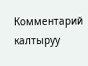Комментарий калтыруу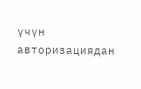үчүн авторизациядан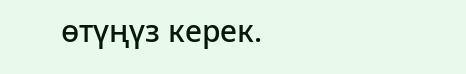өтүңүз керек.